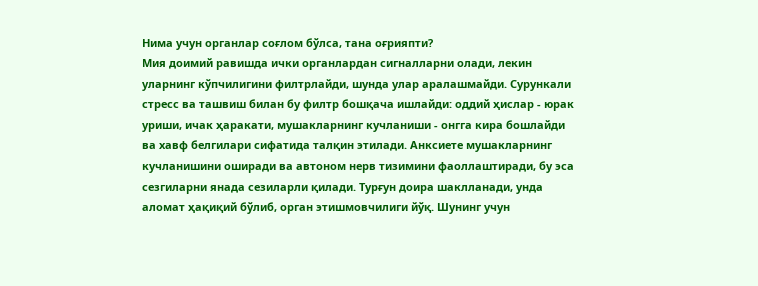Нима учун органлар соғлом бўлса, тана оғрияпти?
Мия доимий равишда ички органлардан сигналларни олади, лекин уларнинг кўпчилигини филтрлайди, шунда улар аралашмайди. Сурункали стресс ва ташвиш билан бу филтр бошқача ишлайди: оддий ҳислар - юрак уриши, ичак ҳаракати, мушакларнинг кучланиши - онгга кира бошлайди ва хавф белгилари сифатида талқин этилади. Анксиете мушакларнинг кучланишини оширади ва автоном нерв тизимини фаоллаштиради, бу эса сезгиларни янада сезиларли қилади. Турғун доира шаклланади, унда аломат ҳақиқий бўлиб, орган этишмовчилиги йўқ. Шунинг учун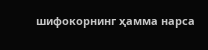шифокорнинг ҳамма нарса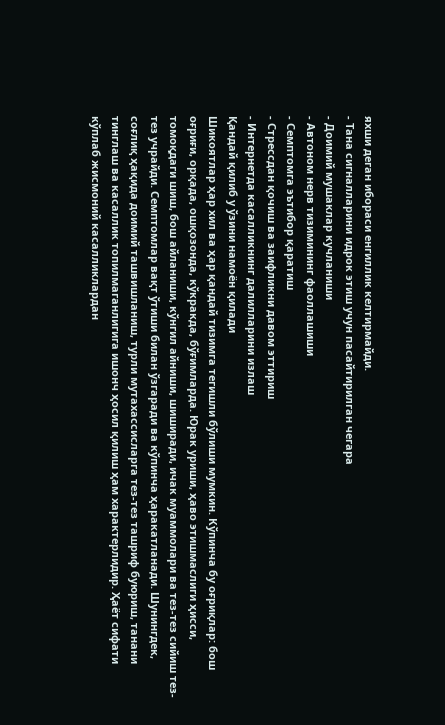яхши деган ибораси енгиллик келтирмайди.
- Тана сигналларини идрок этиш учун пасайтирилган чегара
- Доимий мушаклар кучланиши
- Автоном нерв тизимининг фаоллашиши
- Семптомга эътибор қаратиш
- Стрессдан қочиш ва заифликни давом эттириш
- Интернетда касалликнинг далилларини излаш
Қандай қилиб у ўзини намоён қилади
Шикоятлар ҳар хил ва ҳар қандай тизимга тегишли бўлиши мумкин. Кўпинча бу оғриқлар: бош оғриғи, орқада, ошқозонда, кўкракда, бўғимларда. Юрак уриши, ҳаво этишмаслиги ҳисси, томоқдаги шиш, бош айланиши, кўнгил айниши, шиширади, ичак муаммолари ва тез-тез сийиш тез-тез учрайди. Семптомлар вақт ўтиши билан ўзгаради ва кўпинча ҳаракатланади. Шунингдек, соғлиқ ҳақида доимий ташвишланиш, турли мутахассисларга тез-тез ташриф буюриш, танани тинглаш ва касаллик топилмаганлигига ишонч ҳосил қилиш ҳам характерлидир. Ҳаёт сифати кўплаб жисмоний касалликлардан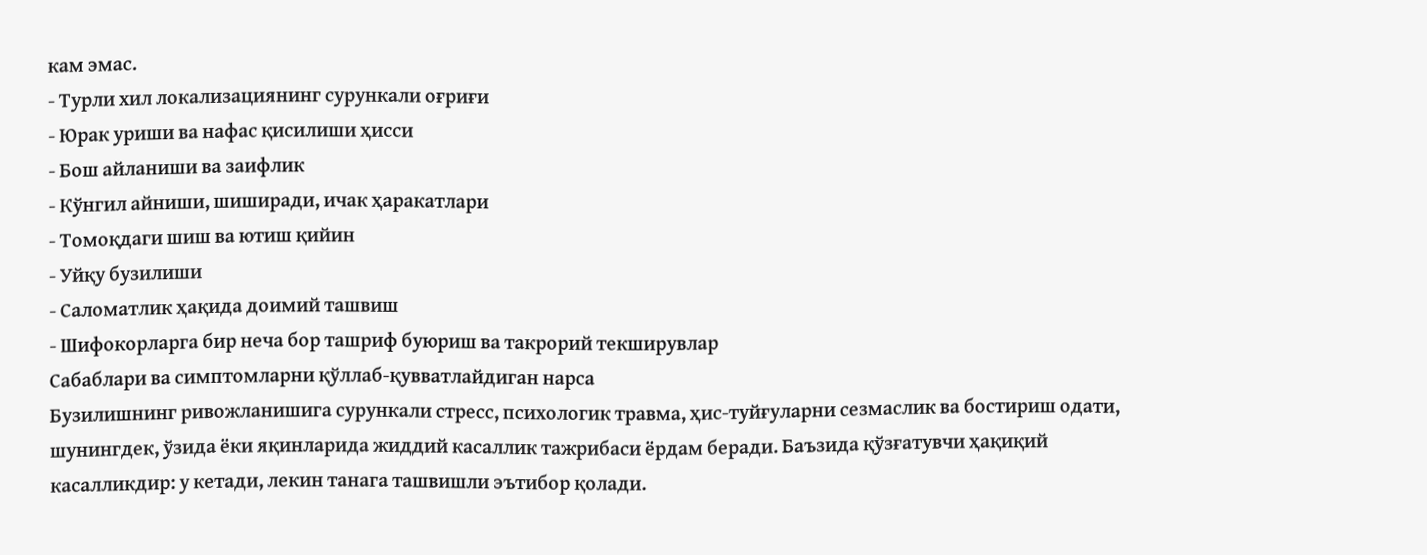кам эмас.
- Турли хил локализациянинг сурункали оғриғи
- Юрак уриши ва нафас қисилиши ҳисси
- Бош айланиши ва заифлик
- Кўнгил айниши, шиширади, ичак ҳаракатлари
- Томоқдаги шиш ва ютиш қийин
- Уйқу бузилиши
- Саломатлик ҳақида доимий ташвиш
- Шифокорларга бир неча бор ташриф буюриш ва такрорий текширувлар
Сабаблари ва симптомларни қўллаб-қувватлайдиган нарса
Бузилишнинг ривожланишига сурункали стресс, психологик травма, ҳис-туйғуларни сезмаслик ва бостириш одати, шунингдек, ўзида ёки яқинларида жиддий касаллик тажрибаси ёрдам беради. Баъзида қўзғатувчи ҳақиқий касалликдир: у кетади, лекин танага ташвишли эътибор қолади.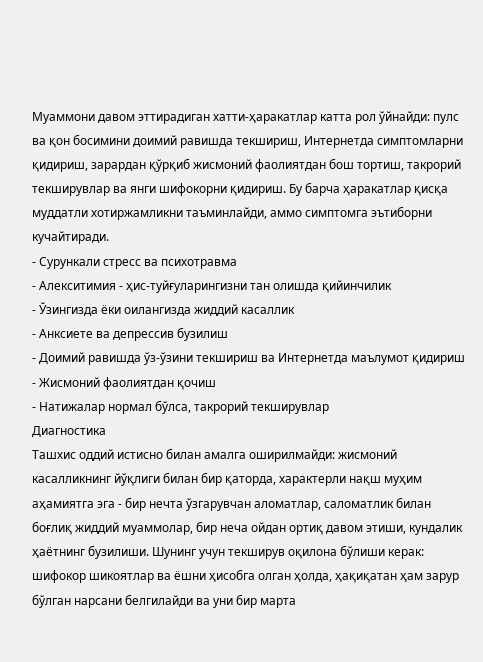Муаммони давом эттирадиган хатти-ҳаракатлар катта рол ўйнайди: пулс ва қон босимини доимий равишда текшириш, Интернетда симптомларни қидириш, зарардан қўрқиб жисмоний фаолиятдан бош тортиш, такрорий текширувлар ва янги шифокорни қидириш. Бу барча ҳаракатлар қисқа муддатли хотиржамликни таъминлайди, аммо симптомга эътиборни кучайтиради.
- Сурункали стресс ва психотравма
- Алекситимия - ҳис-туйғуларингизни тан олишда қийинчилик
- Ўзингизда ёки оилангизда жиддий касаллик
- Анксиете ва депрессив бузилиш
- Доимий равишда ўз-ўзини текшириш ва Интернетда маълумот қидириш
- Жисмоний фаолиятдан қочиш
- Натижалар нормал бўлса, такрорий текширувлар
Диагностика
Ташхис оддий истисно билан амалга оширилмайди: жисмоний касалликнинг йўқлиги билан бир қаторда, характерли нақш муҳим аҳамиятга эга - бир нечта ўзгарувчан аломатлар, саломатлик билан боғлиқ жиддий муаммолар, бир неча ойдан ортиқ давом этиши, кундалик ҳаётнинг бузилиши. Шунинг учун текширув оқилона бўлиши керак: шифокор шикоятлар ва ёшни ҳисобга олган ҳолда, ҳақиқатан ҳам зарур бўлган нарсани белгилайди ва уни бир марта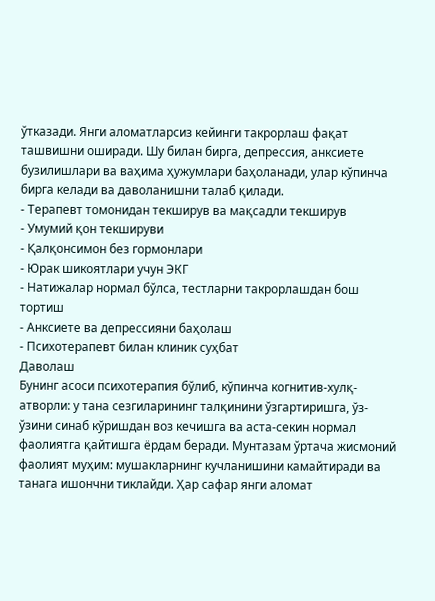ўтказади. Янги аломатларсиз кейинги такрорлаш фақат ташвишни оширади. Шу билан бирга, депрессия, анксиете бузилишлари ва ваҳима ҳужумлари баҳоланади, улар кўпинча бирга келади ва даволанишни талаб қилади.
- Терапевт томонидан текширув ва мақсадли текширув
- Умумий қон текшируви
- Қалқонсимон без гормонлари
- Юрак шикоятлари учун ЭКГ
- Натижалар нормал бўлса, тестларни такрорлашдан бош тортиш
- Анксиете ва депрессияни баҳолаш
- Психотерапевт билан клиник суҳбат
Даволаш
Бунинг асоси психотерапия бўлиб, кўпинча когнитив-хулқ-атворли: у тана сезгиларининг талқинини ўзгартиришга, ўз-ўзини синаб кўришдан воз кечишга ва аста-секин нормал фаолиятга қайтишга ёрдам беради. Мунтазам ўртача жисмоний фаолият муҳим: мушакларнинг кучланишини камайтиради ва танага ишончни тиклайди. Ҳар сафар янги аломат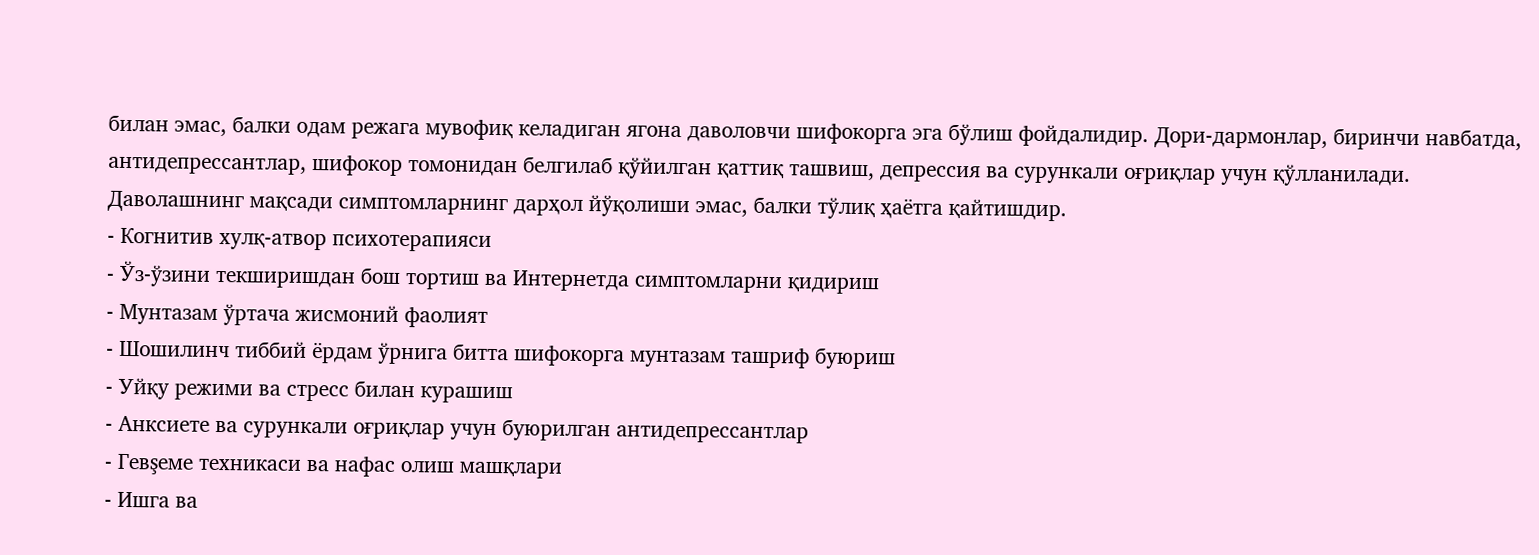билан эмас, балки одам режага мувофиқ келадиган ягона даволовчи шифокорга эга бўлиш фойдалидир. Дори-дармонлар, биринчи навбатда, антидепрессантлар, шифокор томонидан белгилаб қўйилган қаттиқ ташвиш, депрессия ва сурункали оғриқлар учун қўлланилади. Даволашнинг мақсади симптомларнинг дарҳол йўқолиши эмас, балки тўлиқ ҳаётга қайтишдир.
- Когнитив хулқ-атвор психотерапияси
- Ўз-ўзини текширишдан бош тортиш ва Интернетда симптомларни қидириш
- Мунтазам ўртача жисмоний фаолият
- Шошилинч тиббий ёрдам ўрнига битта шифокорга мунтазам ташриф буюриш
- Уйқу режими ва стресс билан курашиш
- Анксиете ва сурункали оғриқлар учун буюрилган антидепрессантлар
- Гевşеме техникаси ва нафас олиш машқлари
- Ишга ва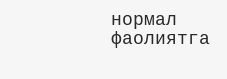нормал фаолиятга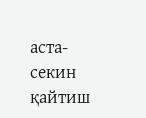аста-секин қайтиш